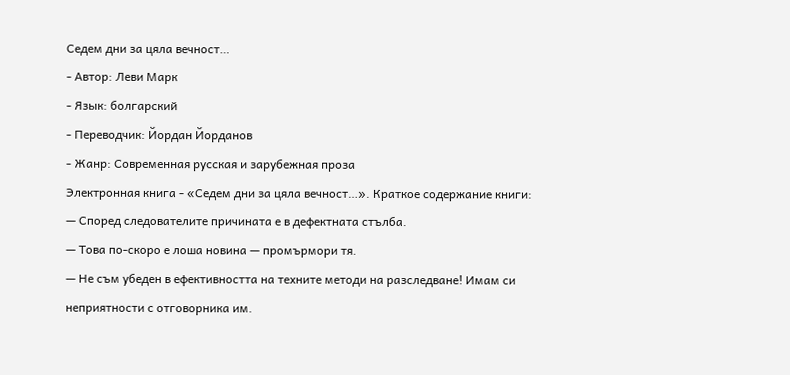Седем дни за цяла вечност…
- Автор: Леви Марк
- Язык: болгарский
- Переводчик: Йордан Йорданов
- Жанр: Современная русская и зарубежная проза
Электронная книга - «Седем дни за цяла вечност…». Краткое содержание книги:
— Според следователите причината е в дефектната стълба.
— Това по-скоро е лоша новина — промърмори тя.
— Не съм убеден в ефективността на техните методи на разследване! Имам си неприятности с отговорника им.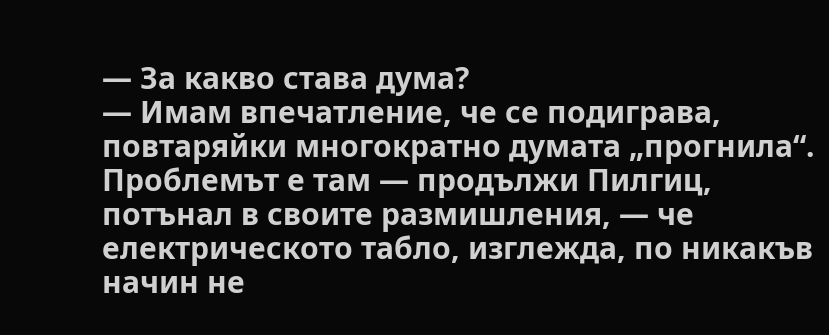— За какво става дума?
— Имам впечатление, че се подиграва, повтаряйки многократно думата „прогнила“. Проблемът е там — продължи Пилгиц, потънал в своите размишления, — че електрическото табло, изглежда, по никакъв начин не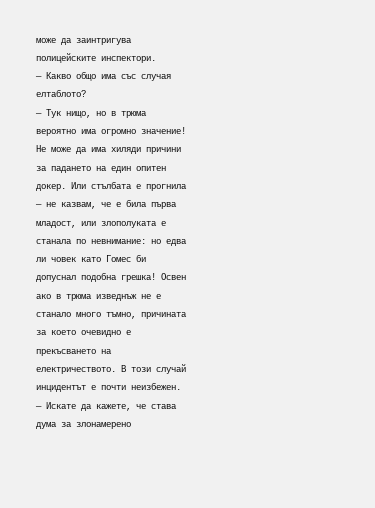може да заинтригува полицейските инспектори.
— Какво общо има със случая елтаблото?
— Тук нищо, но в трюма вероятно има огромно значение! Не може да има хиляди причини за падането на един опитен докер. Или стълбата е прогнила — не казвам, че е била първа младост, или злополуката е станала по невнимание: но едва ли човек като Гомес би допуснал подобна грешка! Освен ако в трюма изведнъж не е станало много тъмно, причината за което очевидно е прекъсването на електричеството. В този случай инцидентът е почти неизбежен.
— Искате да кажете, че става дума за злонамерено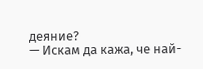деяние?
— Искам да кажа, че най-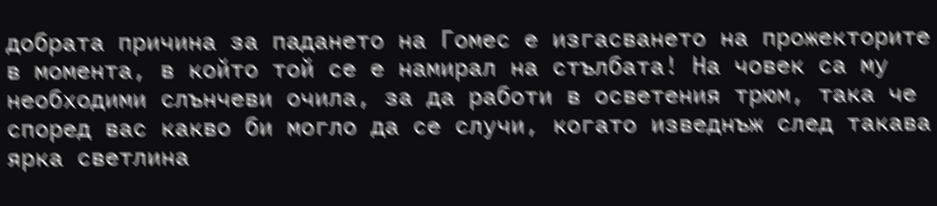добрата причина за падането на Гомес е изгасването на прожекторите в момента, в който той се е намирал на стълбата! На човек са му необходими слънчеви очила, за да работи в осветения трюм, така че според вас какво би могло да се случи, когато изведнъж след такава ярка светлина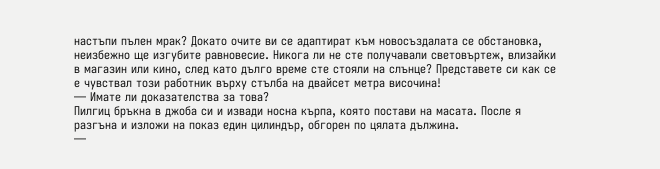настъпи пълен мрак? Докато очите ви се адаптират към новосъздалата се обстановка, неизбежно ще изгубите равновесие. Никога ли не сте получавали световъртеж, влизайки в магазин или кино, след като дълго време сте стояли на слънце? Представете си как се е чувствал този работник върху стълба на двайсет метра височина!
— Имате ли доказателства за това?
Пилгиц бръкна в джоба си и извади носна кърпа, която постави на масата. После я разгъна и изложи на показ един цилиндър, обгорен по цялата дължина.
—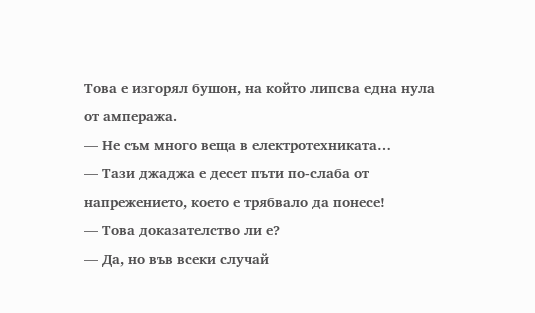Това е изгорял бушон, на който липсва една нула от ампеража.
— Не съм много веща в електротехниката…
— Тази джаджа е десет пъти по-слаба от напрежението, което е трябвало да понесе!
— Това доказателство ли е?
— Да, но във всеки случай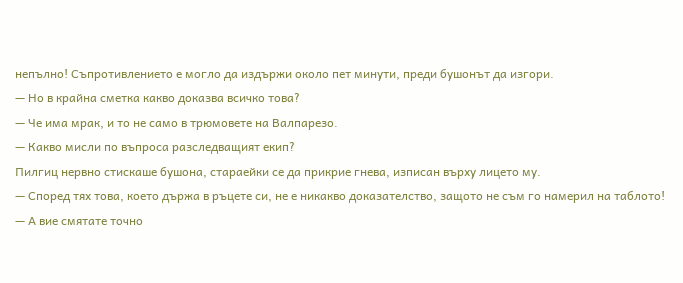непълно! Съпротивлението е могло да издържи около пет минути, преди бушонът да изгори.
— Но в крайна сметка какво доказва всичко това?
— Че има мрак, и то не само в трюмовете на Валпарезо.
— Какво мисли по въпроса разследващият екип?
Пилгиц нервно стискаше бушона, стараейки се да прикрие гнева, изписан върху лицето му.
— Според тях това, което държа в ръцете си, не е никакво доказателство, защото не съм го намерил на таблото!
— А вие смятате точно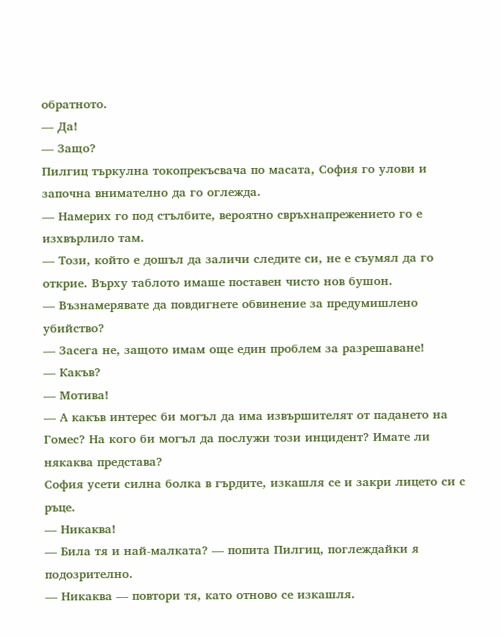обратното.
— Да!
— Защо?
Пилгиц търкулна токопрекъсвача по масата, София го улови и започна внимателно да го оглежда.
— Намерих го под стълбите, вероятно свръхнапрежението го е изхвърлило там.
— Този, който е дошъл да заличи следите си, не е съумял да го открие. Върху таблото имаше поставен чисто нов бушон.
— Възнамерявате да повдигнете обвинение за предумишлено убийство?
— Засега не, защото имам още един проблем за разрешаване!
— Какъв?
— Мотива!
— А какъв интерес би могъл да има извършителят от падането на Гомес? На кого би могъл да послужи този инцидент? Имате ли някаква представа?
София усети силна болка в гърдите, изкашля се и закри лицето си с ръце.
— Никаква!
— Била тя и най-малката? — попита Пилгиц, поглеждайки я подозрително.
— Никаква — повтори тя, като отново се изкашля.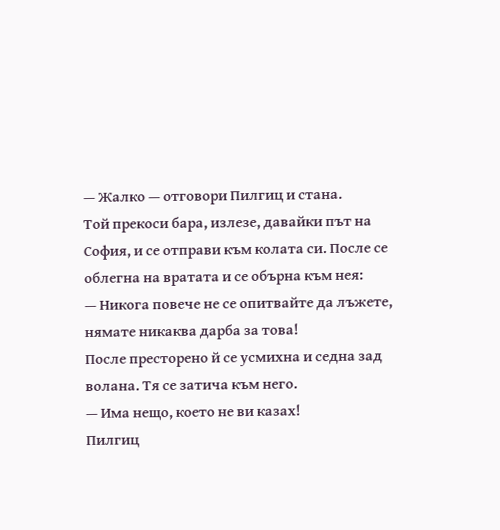— Жалко — отговори Пилгиц и стана.
Той прекоси бара, излезе, давайки път на София, и се отправи към колата си. После се облегна на вратата и се обърна към нея:
— Никога повече не се опитвайте да лъжете, нямате никаква дарба за това!
После престорено й се усмихна и седна зад волана. Тя се затича към него.
— Има нещо, което не ви казах!
Пилгиц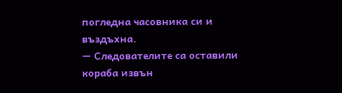погледна часовника си и въздъхна.
— Следователите са оставили кораба извън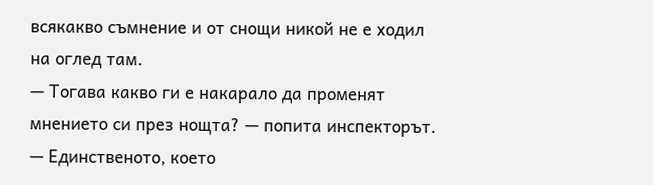всякакво съмнение и от снощи никой не е ходил на оглед там.
— Тогава какво ги е накарало да променят мнението си през нощта? — попита инспекторът.
— Единственото, което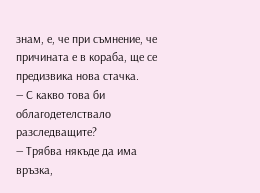знам, е, че при съмнение, че причината е в кораба, ще се предизвика нова стачка.
— С какво това би облагодетелствало разследващите?
— Трябва някъде да има връзка,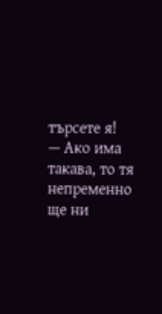търсете я!
— Ако има такава, то тя непременно ще ни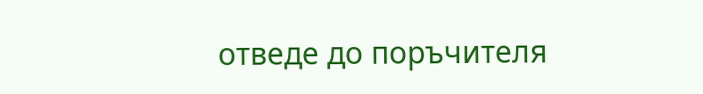отведе до поръчителя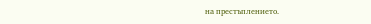на престъплението.